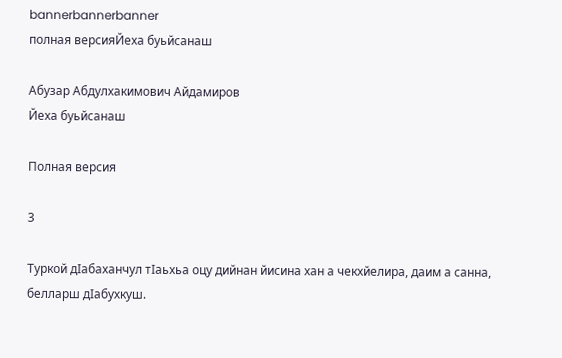bannerbannerbanner
полная версияЙеха буьйсанаш

Абузар Абдулхакимович Айдамиров
Йеха буьйсанаш

Полная версия

3

Туркой дIабаханчул тIаьхьа оцу дийнан йисина хан а чекхйелира, даим а санна, белларш дIабухкуш.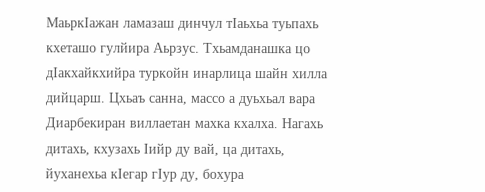МаьркIажан ламазаш динчул тIаьхьа туьпахь кхеташо гулйира Аьрзус. Тхьамданашка цо дIакхайкхийра туркойн инарлица шайн хилла дийцарш. Цхьаъ санна, массо а дуьхьал вара Диарбекиран виллаетан махка кхалха. Нагахь дитахь, кхузахь Iийр ду вай, ца дитахь, йуханехьа кIегар гIур ду, бохура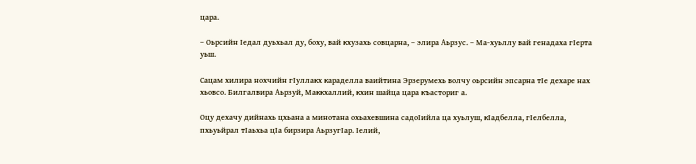цара.

– Оьрсийн Iедал дуьхьал ду, боху, вай кхузахь совцарна, – элира Аьрзус. – Ма-хуьллу вай генадаха гIерта уьш.

Сацам хилира нохчийн гIуллакх караделла ваийтина Эрзерумехь волчу оьрсийн эпсарна тIе дехаре нах хьовсо. Билгалвира Аьрзуй, Маккхаллий, кхин шайца цара къасториг а.

Оцу дехачу дийнахь цхьана а минотана охьахевшина садоIийла ца хуьлуш, кIадбелла, гIелбелла, пхьуьйрал тIаьхьа цIа бирзира АьрзугIар. Iелий,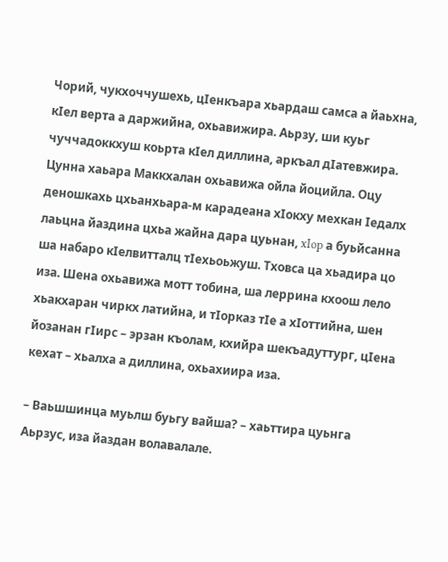Чорий, чукхоччушехь, цIенкъара хьардаш самса а йаьхна, кIел верта а даржийна, охьавижира. Аьрзу, ши куьг чуччадоккхуш коьрта кIел диллина, аркъал дIатевжира. Цунна хаьара Маккхалан охьавижа ойла йоцийла. Оцу деношкахь цхьанхьара-м карадеана хIокху мехкан Iедалх лаьцна йаздина цхьа жайна дара цуьнан, xIop а буьйсанна ша набаро кIелвитталц тIехьоьжуш. Тховса ца хьадира цо иза. Шена охьавижа мотт тобина, ша леррина кхоош лело хьакхаран чиркх латийна, и тIорказ тIе а хIоттийна, шен йозанан гIирс – эрзан къолам, кхийра шекъадуттург, цIена кехат – хьалха а диллина, охьахиира иза.

– Ваьшшинца муьлш буьгу вайша? – хаьттира цуьнга Аьрзус, иза йаздан волавалале.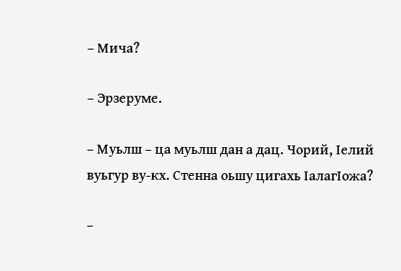– Мича?

– Эрзеруме.

– Муьлш – ца муьлш дан а дац. Чорий, Iелий вуьгур ву-кх. Стенна оьшу цигахь IалагIожа?

–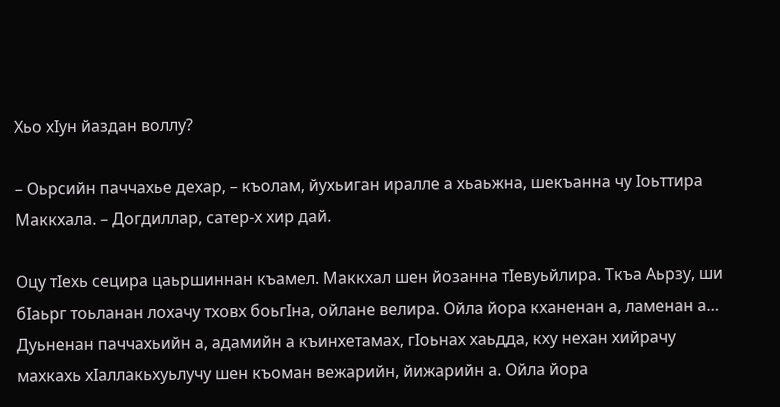Хьо хIун йаздан воллу?

– Оьрсийн паччахье дехар, – къолам, йухьиган иралле а хьаьжна, шекъанна чу Iоьттира Маккхала. – Догдиллар, сатер-х хир дай.

Оцу тIехь сецира цаьршиннан къамел. Маккхал шен йозанна тIевуьйлира. Ткъа Аьрзу, ши бIаьрг тоьланан лохачу тховх боьгIна, ойлане велира. Ойла йора кханенан а, ламенан а… Дуьненан паччахьийн а, адамийн а къинхетамах, гIоьнах хаьдда, кху нехан хийрачу махкахь хIаллакьхуьлучу шен къоман вежарийн, йижарийн а. Ойла йора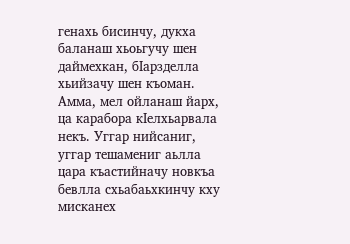генахь бисинчу, дукха баланаш хьоьгучу шен даймехкан, бIарзделла хьийзачу шен къоман. Амма, мел ойланаш йарх, ца карабора кIелхьарвала некъ. Уггар нийсаниг, уггар тешамениг аьлла цара къастийначу новкъа бевлла схьабаьхкинчу кху мисканех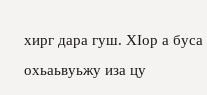хирг дара гуш. ХIор а буса охьаьвуьжу иза цу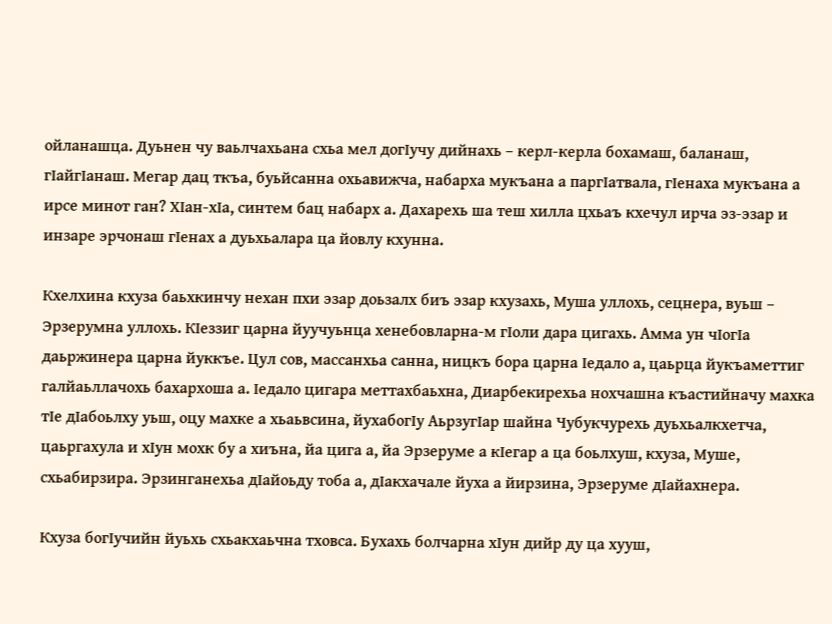ойланашца. Дуьнен чу ваьлчахьана схьа мел догIучу дийнахь – керл-керла бохамаш, баланаш, гIайгIанаш. Мегар дац ткъа, буьйсанна охьавижча, набарха мукъана а паргIатвала, гIенаха мукъана а ирсе минот ган? ХIан-хIа, синтем бац набарх а. Дахарехь ша теш хилла цхьаъ кхечул ирча эз-эзар и инзаре эрчонаш гIенах а дуьхьалара ца йовлу кхунна.

Кхелхина кхуза баьхкинчу нехан пхи эзар доьзалх биъ эзар кхузахь, Муша уллохь, сецнера, вуьш – Эрзерумна уллохь. КIеззиг царна йуучуьнца хенебовларна-м гIоли дара цигахь. Амма ун чIогIa даьржинера царна йуккъе. Цул сов, массанхьа санна, ницкъ бора царна Iедало а, цаьрца йукъаметтиг галйаьллачохь бахархоша а. Iедало цигара меттахбаьхна, Диарбекирехьа нохчашна къастийначу махка тIе дIабоьлху уьш, оцу махке а хьаьвсина, йухабогIу АьрзугIар шайна Чубукчурехь дуьхьалкхетча, цаьргахула и хIун мохк бу а хиъна, йа цига а, йа Эрзеруме а кIегар а ца боьлхуш, кхуза, Муше, схьабирзира. Эрзинганехьа дIайоьду тоба а, дIакхачале йуха а йирзина, Эрзеруме дIайахнера.

Кхуза богIучийн йуьхь схьакхаьчна тховса. Бухахь болчарна хIун дийр ду ца хууш,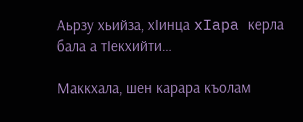Аьрзу хьийза, хIинца xIapa керла бала а тIекхийти…

Маккхала, шен карара къолам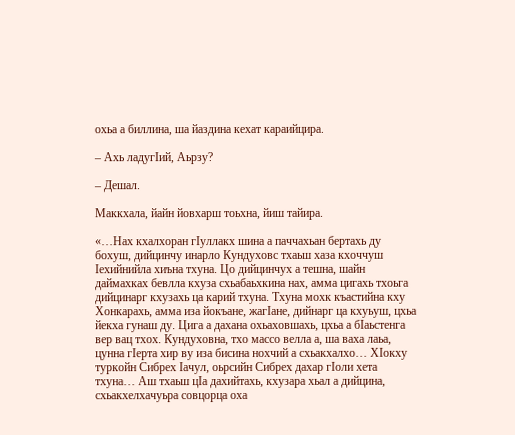охьа а биллина, ша йаздина кехат караийцира.

– Ахь ладугIий, Аьрзу?

– Дешал.

Маккхала, йайн йовхарш тоьхна, йиш тайира.

«…Нах кхалхоран гIуллакх шина а паччахьан бертахь ду бохуш, дийцинчу инарло Кундуховс тхаьш хаза кхоччуш Iехийнийла хиъна тхуна. Цо дийцинчух а тешна, шайн даймахках бевлла кхуза схьабаьхкина нах, амма цигахь тхоьга дийцинарг кхузахь ца карий тхуна. Тхуна мохк къастийна кху Хонкарахь, амма иза йокъане, жагIане, дийнарг ца кхуьуш, цхьа йекха гунаш ду. Цига а дахана охьаховшахь, цхьа а бIаьстенга вер вац тхох. Кундуховна, тхо массо велла а, ша ваха лаьа, цунна гIерта хир ву иза бисина нохчий а схьакхалхо… ХIокху туркойн Сибрех Iачул, оьрсийн Сибрех дахар гIоли хета тхуна… Аш тхаьш цIа дахийтахь, кхузара хьал а дийцина, схьакхелхачуьра совцорца оха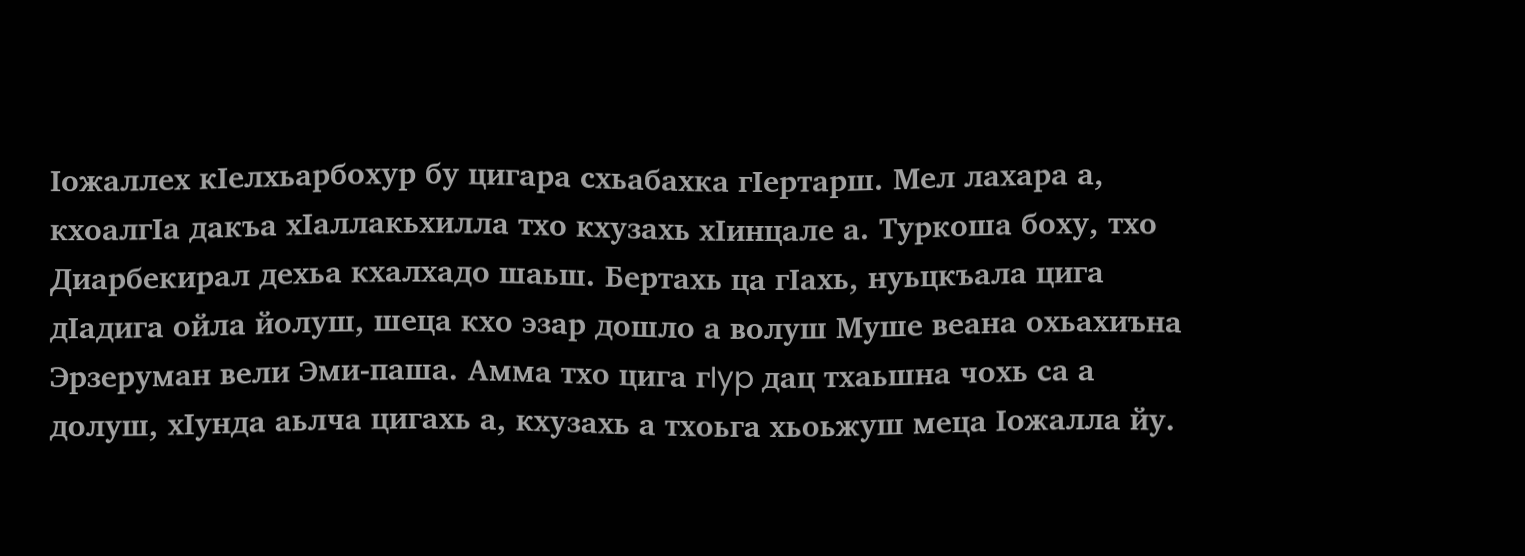Iожаллех кIелхьарбохур бу цигара схьабахка гIертарш. Мел лахара а, кхоалгIа дакъа хIаллакьхилла тхо кхузахь хIинцале а. Туркоша боху, тхо Диарбекирал дехьа кхалхадо шаьш. Бертахь ца гIахь, нуьцкъала цига дIадига ойла йолуш, шеца кхо эзар дошло а волуш Муше веана охьахиъна Эрзеруман вели Эми-паша. Амма тхо цига гIyp дац тхаьшна чохь са а долуш, хIунда аьлча цигахь а, кхузахь а тхоьга хьоьжуш меца Iожалла йу.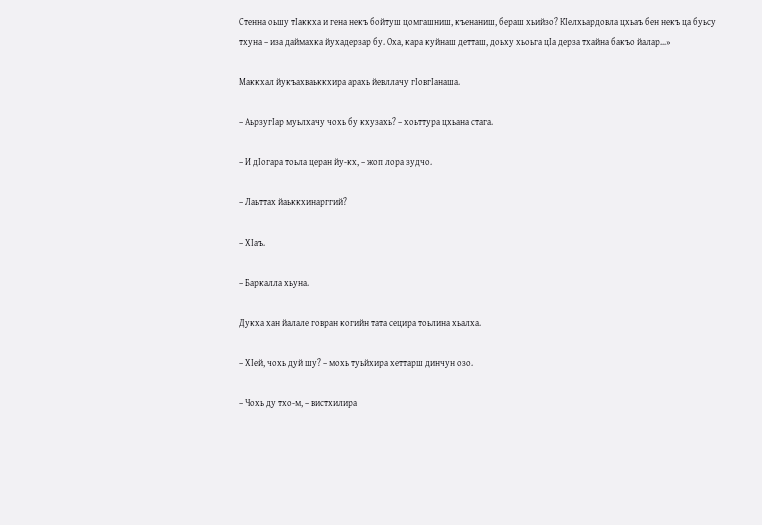Стенна оьшу тIаккха и гена некъ бойтуш цомгашниш, къенаниш, бераш хьийзо? КIелхьардовла цхьаъ бен некъ ца буьсу тхуна – иза даймахка йухадерзар бу. Оха, кара куйнаш детташ, доьху хьоьга цIа дерза тхайна бакъо йалар…»

Маккхал йукъахваьккхира арахь йевллачу гIовгIанаша.

– АьрзугIар муьлхачу чохь бу кхузахь? – хоьттура цхьана стага.

– И дIогара тоьла церан йу-кх, – жоп лора зудчо.

– Лаьттах йаьккхинарггий?

– ХIаъ.

– Баркалла хьуна.

Дукха хан йалале говран когийн тата сецира тоьлина хьалха.

– ХIей, чохь дуй шу? – мохь туьйхира хеттарш динчун озо.

– Чохь ду тхо-м, – вистхилира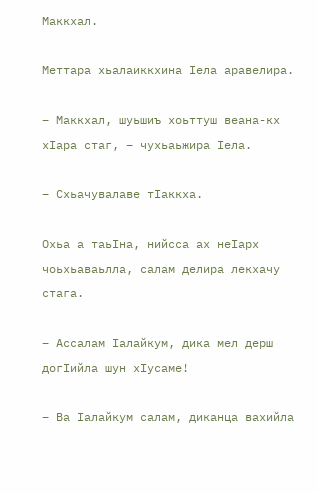Маккхал.

Меттара хьалаиккхина Iела аравелира.

– Маккхал, шуьшиъ хоьттуш веана-кх xIapa стаг, – чухьаьжира Iела.

– Схьачувалаве тIаккха.

Охьа а таьIна, нийсса ах неIарх чоьхьаваьлла, салам делира лекхачу стага.

– Ассалам Iалайкум, дика мел дерш догIийла шун хIусаме!

– Ва Iалайкум салам, диканца вахийла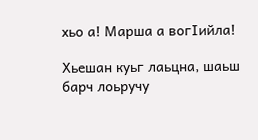хьо а! Марша а вогIийла!

Хьешан куьг лаьцна, шаьш барч лоьручу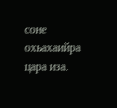соне охьахаийра цара иза.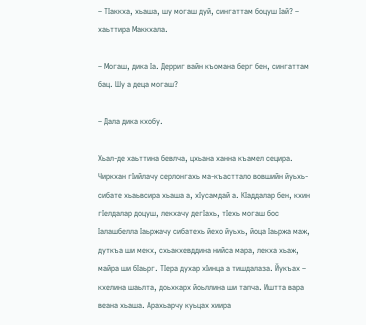– ТIаккха, хьаша, шу могаш дуй, сингаттам боцуш Iай? – хаьттира Маккхала.

– Могаш, дика Iа. Дерриг вайн къомана берг бен, сингаттам бац. Шу а деца могаш?

– Дала дика кхобу.

Хьал-де хаьттина бевлча, цхьана ханна къамел сецира. Чиркхан гIийлачу серлонгахь ма-къасттало вовшийн йуьхь-сибате хьаьвсира хьаша а, хIусамдай а. КIаддалар бен, кхин гIелдалар доцуш, лекхачу дегIахь, тIехь могаш бос Iалашбелла Iаьржачу сибатехь йехо йуьхь, йоца Iаьржа маж, дуткъа ши мекх, схьакхевддина нийса мара, лекха хьаж, майра ши бIаьрг. ТIера духар хIинца а тишдалаза. Йукъах – кхелина шаьлта, доьхкарх йоьллина ши тапча. Иштта вара веана хьаша. Арахьарчу куьцах хиира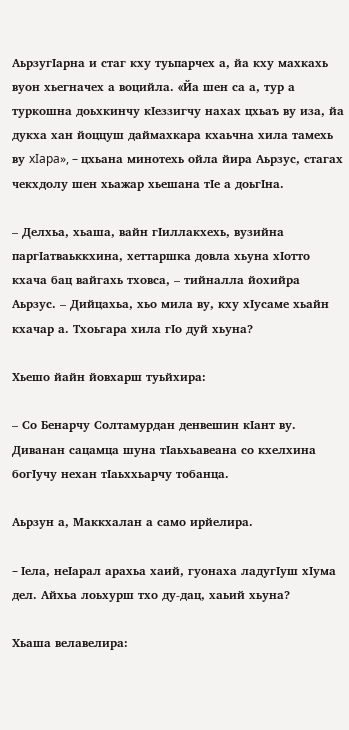АьрзугIарна и стаг кху туьпарчех а, йа кху махкахь вуон хьегначех а воцийла. «Йа шен са а, тур а туркошна доьхкинчу кIеззигчу нахах цхьаъ ву иза, йа дукха хан йоццуш даймахкара кхаьчна хила тамехь ву xIapa», – цхьана минотехь ойла йира Аьрзус, стагах чекхдолу шен хьажар хьешана тIе а доьгIна.

– Делхьа, хьаша, вайн гIиллакхехь, вузийна паргIатваьккхина, хеттаршка довла хьуна хIотто кхача бац вайгахь тховса, – тийналла йохийра Аьрзус. – Дийцахьа, хьо мила ву, кху хIусаме хьайн кхачар а. Тхоьгара хила гIo дуй хьуна?

Хьешо йайн йовхарш туьйхира:

– Со Бенарчу Солтамурдан денвешин кIант ву. Диванан сацамца шуна тIаьхьавеана со кхелхина богIучу нехан тIаьххьарчу тобанца.

Аьрзун а, Маккхалан а само ирйелира.

– Iела, неIарал арахьа хаий, гуонаха ладугIуш хIума дел. Айхьа лоьхурш тхо ду-дац, хаьий хьуна?

Хьаша велавелира: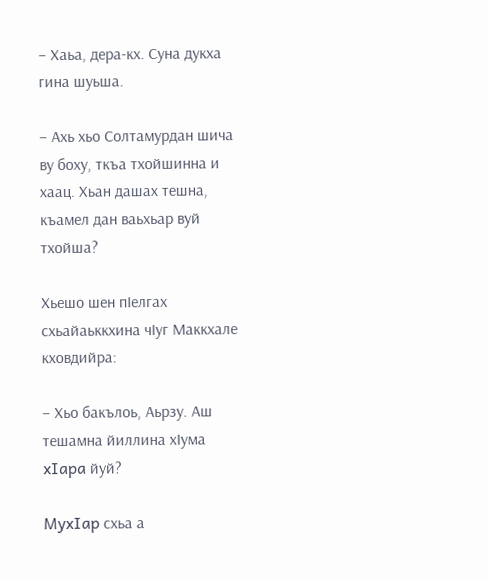– Хаьа, дера-кх. Суна дукха гина шуьша.

– Ахь хьо Солтамурдан шича ву боху, ткъа тхойшинна и хаац. Хьан дашах тешна, къамел дан ваьхьар вуй тхойша?

Хьешо шен пIелгах схьайаьккхина чIуг Маккхале кховдийра:

– Хьо бакълоь, Аьрзу. Аш тешамна йиллина хIума xIapa йуй?

MyxIap схьа а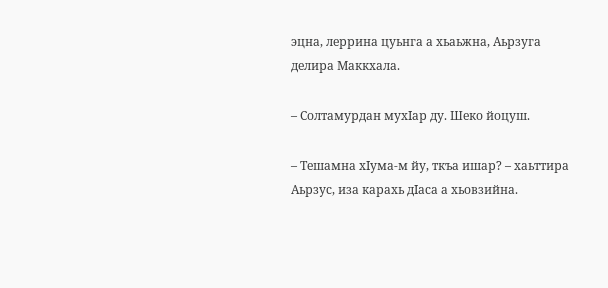эцна, леррина цуьнга а хьаьжна, Аьрзуга делира Маккхала.

– Солтамурдан мухIар ду. Шеко йоцуш.

– Тешамна хIума-м йу, ткъа ишар? – хаьттира Аьрзус, иза карахь дIаса а хьовзийна.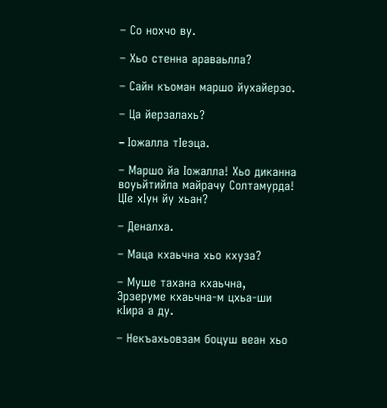– Со нохчо ву.

– Хьо стенна араваьлла?

– Сайн къоман маршо йухайерзо.

– Ца йерзалахь?

– Iожалла тIеэца.

– Маршо йа Iожалла! Хьо диканна воуьйтийла майрачу Солтамурда! ЦIе хIун йу хьан?

– Деналха.

– Маца кхаьчна хьо кхуза?

– Муше тахана кхаьчна, Эрзеруме кхаьчна-м цхьа-ши кIира а ду.

– Некъахьовзам боцуш веан хьо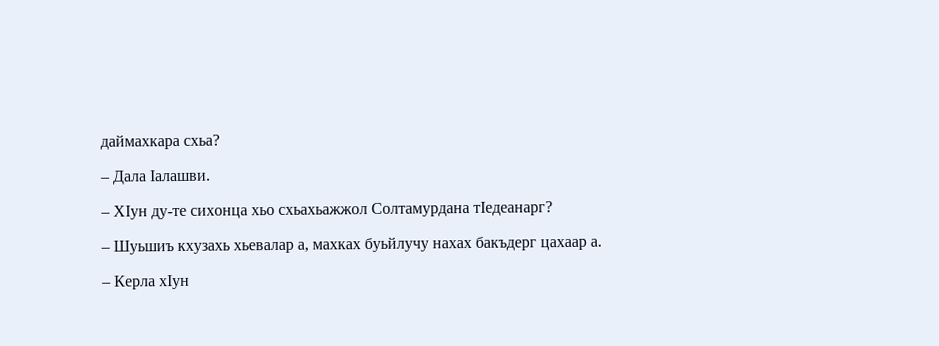даймахкара схьа?

– Дала Iалашви.

– ХIун ду-те сихонца хьо схьахьажжол Солтамурдана тIедеанарг?

– Шуьшиъ кхузахь хьевалар а, махках буьйлучу нахах бакъдерг цахаар а.

– Керла хIун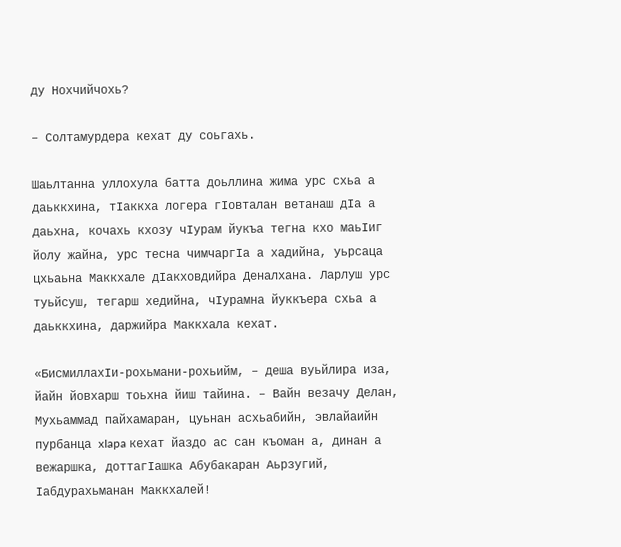ду Нохчийчохь?

– Солтамурдера кехат ду соьгахь.

Шаьлтанна уллохула батта доьллина жима урс схьа а даьккхина, тIаккха логера гIовталан ветанаш дIа а даьхна, кочахь кхозу чIурам йукъа тегна кхо маьIиг йолу жайна, урс тесна чимчаргIа а хадийна, уьрсаца цхьаьна Маккхале дIакховдийра Деналхана. Ларлуш урс туьйсуш, тегарш хедийна, чIурамна йуккъера схьа а даьккхина, даржийра Маккхала кехат.

«БисмиллахIи-рохьмани-рохьийм, – деша вуьйлира иза, йайн йовхарш тоьхна йиш тайина. – Вайн везачу Делан, Мухьаммад пайхамаран, цуьнан асхьабийн, эвлайаийн пурбанца xIapa кехат йаздо ас сан къоман а, динан а вежаршка, доттагIашка Абубакаран Аьрзугий, Iабдурахьманан Маккхалей!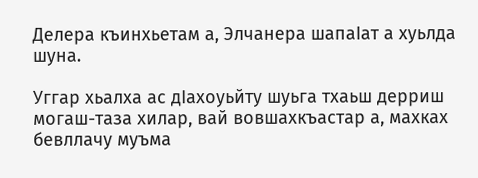Делера къинхьетам а, Элчанера шапаIат а хуьлда шуна.

Уггар хьалха ас дIахоуьйту шуьга тхаьш дерриш могаш-таза хилар, вай вовшахкъастар а, махках бевллачу муъма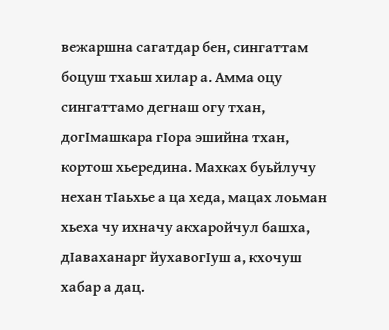вежаршна сагатдар бен, сингаттам боцуш тхаьш хилар а. Амма оцу сингаттамо дегнаш огу тхан, догIмашкара гIора эшийна тхан, кортош хьередина. Махках буьйлучу нехан тIаьхье а ца хеда, мацах лоьман хьеха чу ихначу акхаройчул башха, дIаваханарг йухавогIуш а, кхочуш хабар а дац.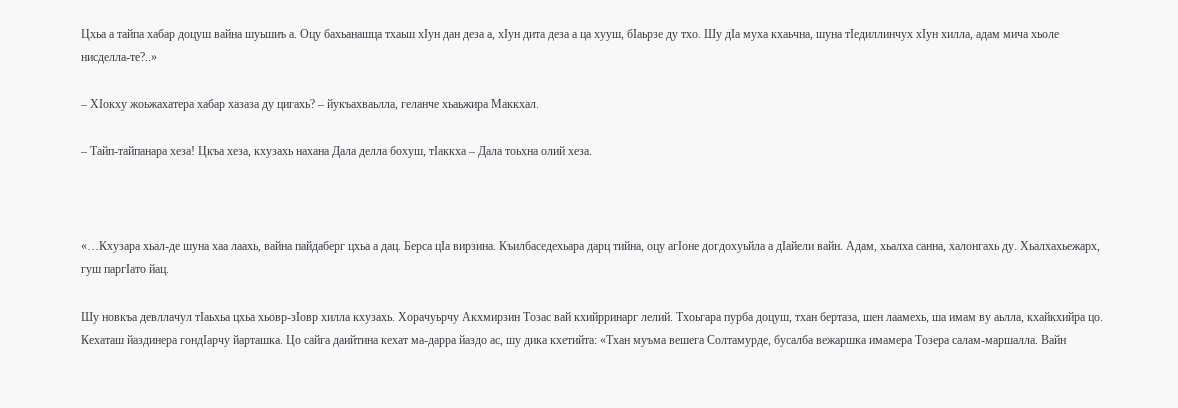Цхьа а тайпа хабар доцуш вайна шуьшиъ а. Оцу бахьанашца тхаьш хIун дан деза а, хIун дита деза а ца хууш, бIаьрзе ду тхо. Шу дIа муха кхаьчна, шуна тIедиллинчух хIун хилла, адам мича хьоле нисделла-те?..»

– ХIокху жоьжахатера хабар хазаза ду цигахь? – йукъахваьлла, геланче хьаьжира Маккхал.

– Тайп-тайпанара хеза! Цкъа хеза, кхузахь нахана Дала делла бохуш, тIаккха – Дала тоьхна олий хеза.



«…Кхузара хьал-де шуна хаа лаахь, вайна пайдаберг цхьа а дац. Берса цIа вирзина. Къилбаседехьара дарц тийна, оцу агIоне догдохуьйла а дIайели вайн. Адам, хьалха санна, халонгахь ду. Хьалхахьежарх, гуш паргIато йац.

Шу новкъа девллачул тIаьхьа цхьа хьовр-зIовр хилла кхузахь. Хорачуьрчу Акхмирзин Тозас вай кхийрринарг лелий. Тхоьгара пурба доцуш, тхан бертаза, шен лаамехь, ша имам ву аьлла, кхайкхийра цо. Кехаташ йаздинера гондIарчу йарташка. Цо сайга даийтина кехат ма-дарра йаздо ас, шу дика кхетийта: «Тхан муъма вешега Солтамурде, бусалба вежаршка имамера Тозера салам-маршалла. Вайн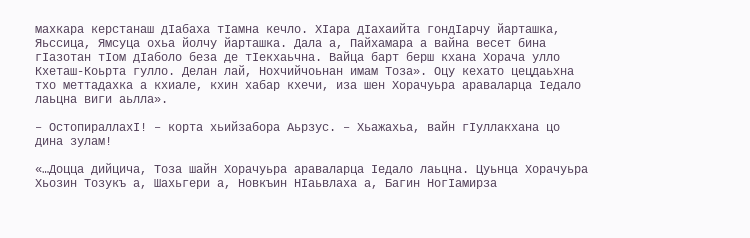махкара керстанаш дIабаха тIамна кечло. ХIара дIахаийта гондIарчу йарташка, Яьссица, Ямсуца охьа йолчу йарташка. Дала а, Пайхамара а вайна весет бина гIазотан тIом дIаболо беза де тIекхаьчна. Вайца барт берш кхана Хорача улло Кхеташ-Коьрта гулло. Делан лай, Нохчийчоьнан имам Тоза». Оцу кехато цецдаьхна тхо меттадахка а кхиале, кхин хабар кхечи, иза шен Хорачуьра араваларца Iедало лаьцна виги аьлла».

– ОстопираллахI! – корта хьийзабора Аьрзус. – Хьажахьа, вайн гIуллакхана цо дина зулам!

«…Доцца дийцича, Тоза шайн Хорачуьра араваларца Iедало лаьцна. Цуьнца Хорачуьра Хьозин Тозукъ а, Шахьгери а, Новкъин НIаьвлаха а, Багин НогIамирза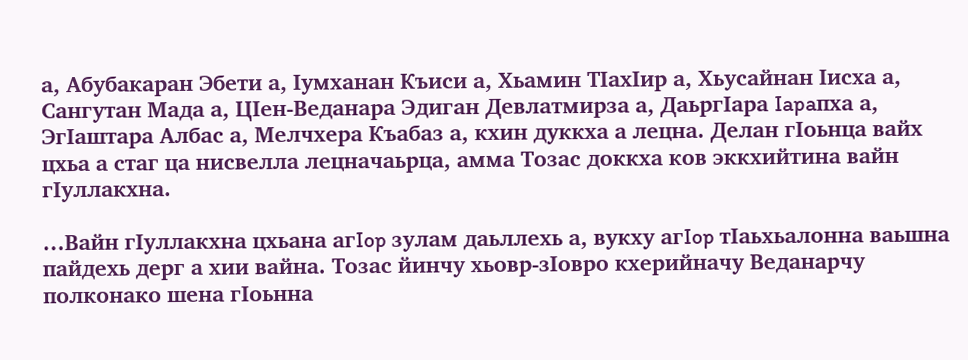а, Абубакаран Эбети а, Iумханан Къиси а, Хьамин ТIахIир а, Хьусайнан Iисха а, Сангутан Мада а, ЦIен-Веданара Эдиган Девлатмирза а, ДаьргIара Iapaпxa а, ЭгIаштара Албас а, Мелчхера Къабаз а, кхин дуккха а лецна. Делан гIоьнца вайх цхьа а стаг ца нисвелла лецначаьрца, амма Тозас доккха ков эккхийтина вайн гIуллакхна.

…Вайн гIуллакхна цхьана aгIop зулам даьллехь а, вукху aгIop тIаьхьалонна ваьшна пайдехь дерг а хии вайна. Тозас йинчу хьовр-зIовро кхерийначу Веданарчу полконако шена гIоьнна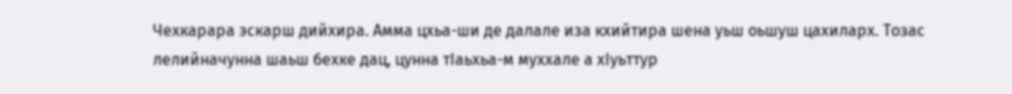Чехкарара эскарш дийхира. Амма цхьа-ши де далале иза кхийтира шена уьш оьшуш цахиларх. Тозас лелийначунна шаьш бехке дац, цунна тIаьхьа-м муххале а хIуьттур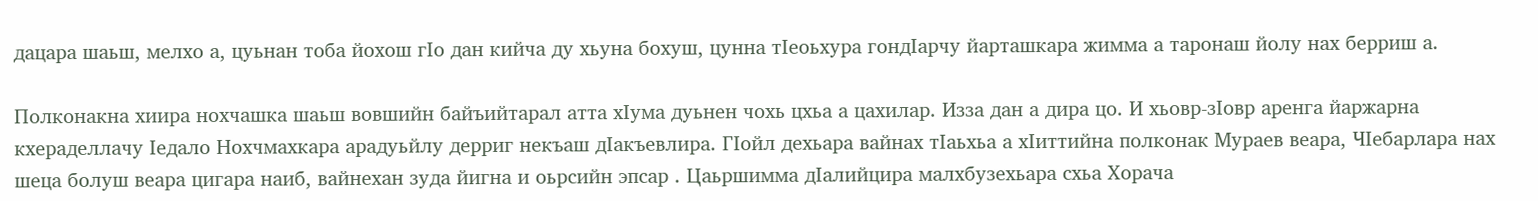дацара шаьш, мелхо а, цуьнан тоба йохош гIo дан кийча ду хьуна бохуш, цунна тIеоьхура гондIарчу йарташкара жимма а таронаш йолу нах берриш а.

Полконакна хиира нохчашка шаьш вовшийн байъийтарал атта хIума дуьнен чохь цхьа а цахилар. Изза дан а дира цо. И хьовр-зIовр аренга йаржарна кхераделлачу Iедало Нохчмахкара арадуьйлу дерриг некъаш дIакъевлира. ГIойл дехьара вайнах тIаьхьа а хIиттийна полконак Мураев веара, ЧIебарлара нах шеца болуш веара цигара наиб, вайнехан зуда йигна и оьрсийн эпсар . Цаьршимма дIалийцира малхбузехьара схьа Хорача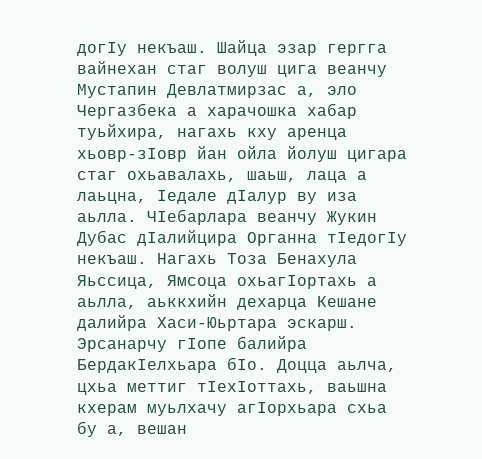догIу некъаш. Шайца эзар гергга вайнехан стаг волуш цига веанчу Мустапин Девлатмирзас а, эло Чергазбека а харачошка хабар туьйхира, нагахь кху аренца хьовр-зIовр йан ойла йолуш цигара стаг охьавалахь, шаьш, лаца а лаьцна, Iедале дIалур ву иза аьлла. ЧIебарлара веанчу Жукин Дубас дIалийцира Органна тIедогIу некъаш. Нагахь Тоза Бенахула Яьссица, Ямсоца охьагIортахь а аьлла, аьккхийн дехарца Кешане далийра Хаси-Юьртара эскарш. Эрсанарчу гIопе балийра БердакIелхьара бIо. Доцца аьлча, цхьа меттиг тIехIоттахь, ваьшна кхерам муьлхачу агIорхьара схьа бу а, вешан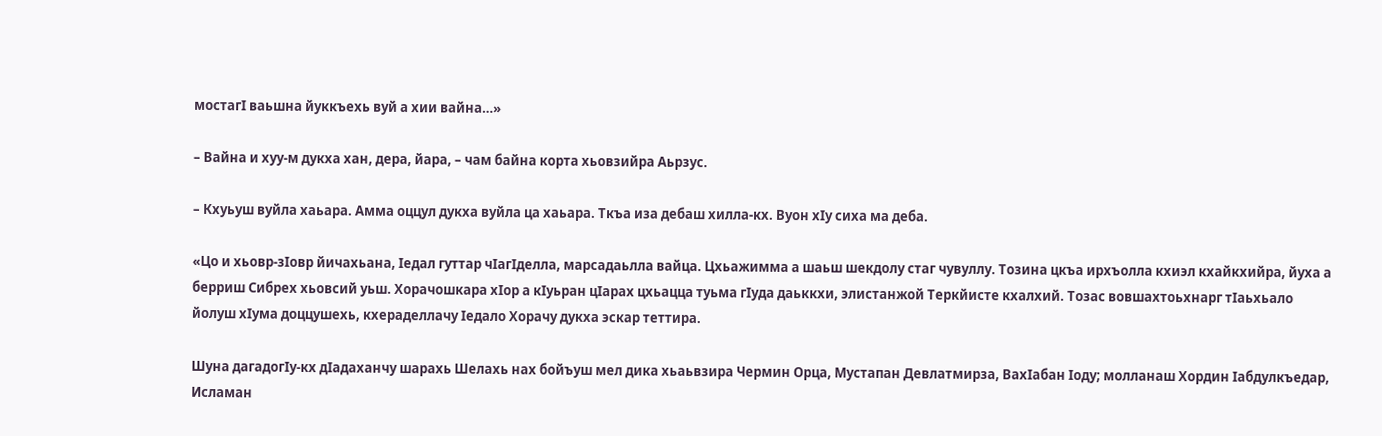мостагI ваьшна йуккъехь вуй а хии вайна…»

– Вайна и хуу-м дукха хан, дера, йара, – чам байна корта хьовзийра Аьрзус.

– Кхуьуш вуйла хаьара. Амма оццул дукха вуйла ца хаьара. Ткъа иза дебаш хилла-кх. Вуон xIy сиха ма деба.

«Цо и хьовр-зIовр йичахьана, Iедал гуттар чIагIделла, марсадаьлла вайца. Цхьажимма а шаьш шекдолу стаг чувуллу. Тозина цкъа ирхъолла кхиэл кхайкхийра, йуха а берриш Сибрех хьовсий уьш. Хорачошкара хIор а кIуьран цIарах цхьацца туьма гIуда даьккхи, элистанжой Теркйисте кхалхий. Тозас вовшахтоьхнарг тIаьхьало йолуш хIума доццушехь, кхераделлачу Iедало Хорачу дукха эскар теттира.

Шуна дагадогIу-кх дIадаханчу шарахь Шелахь нах бойъуш мел дика хьаьвзира Чермин Орца, Мустапан Девлатмирза, ВахIабан Iоду; молланаш Хордин Iабдулкъедар, Исламан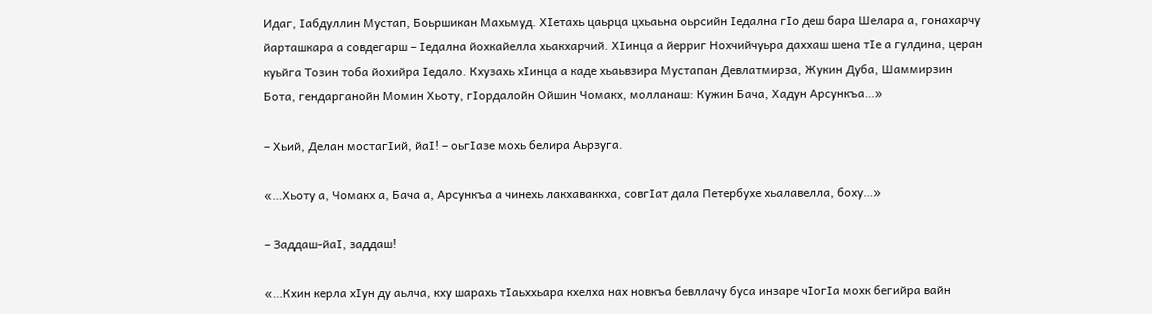Идаг, Iабдуллин Мустап, Боьршикан Махьмуд. ХIетахь цаьрца цхьаьна оьрсийн Iедална гIo деш бара Шелара а, гонахарчу йарташкара а совдегарш – Iедална йохкайелла хьакхарчий. ХIинца а йерриг Нохчийчуьра даххаш шена тIе а гулдина, церан куьйга Тозин тоба йохийра Iедало. Кхузахь хIинца а каде хьаьвзира Мустапан Девлатмирза, Жукин Дуба, Шаммирзин Бота, гендарганойн Момин Хьоту, гIордалойн Ойшин Чомакх, молланаш: Кужин Бача, Хадун Арсункъа…»

– Хьий, Делан мостагIий, йаI! – оьгIазе мохь белира Аьрзуга.

«…Хьоту а, Чомакх а, Бача а, Арсункъа а чинехь лакхаваккха, совгIат дала Петербухе хьалавелла, боху…»

– Заддаш-йаI, заддаш!

«…Кхин керла хIун ду аьлча, кху шарахь тIаьххьара кхелха нах новкъа бевллачу буса инзаре чIогIа мохк бегийра вайн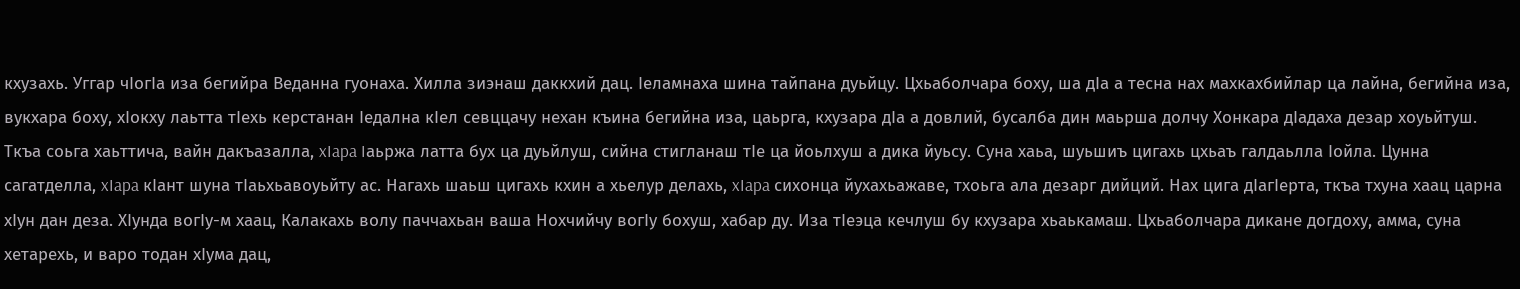кхузахь. Уггар чIогIа иза бегийра Веданна гуонаха. Хилла зиэнаш даккхий дац. Iеламнаха шина тайпана дуьйцу. Цхьаболчара боху, ша дIа а тесна нах махкахбийлар ца лайна, бегийна иза, вукхара боху, хIокху лаьтта тIехь керстанан Iедална кIел севццачу нехан къина бегийна иза, цаьрга, кхузара дIа а довлий, бусалба дин маьрша долчу Хонкара дIадаха дезар хоуьйтуш. Ткъа соьга хаьттича, вайн дакъазалла, xIapa Iаьржа латта бух ца дуьйлуш, сийна стигланаш тIе ца йоьлхуш а дика йуьсу. Суна хаьа, шуьшиъ цигахь цхьаъ галдаьлла Iойла. Цунна сагатделла, xIapa кIант шуна тIаьхьавоуьйту ас. Нагахь шаьш цигахь кхин а хьелур делахь, xIapa сихонца йухахьажаве, тхоьга ала дезарг дийций. Нах цига дIагIерта, ткъа тхуна хаац царна хIун дан деза. ХIунда вогIу-м хаац, Калакахь волу паччахьан ваша Нохчийчу вогIу бохуш, хабар ду. Иза тIеэца кечлуш бу кхузара хьаькамаш. Цхьаболчара дикане догдоху, амма, суна хетарехь, и варо тодан хIума дац,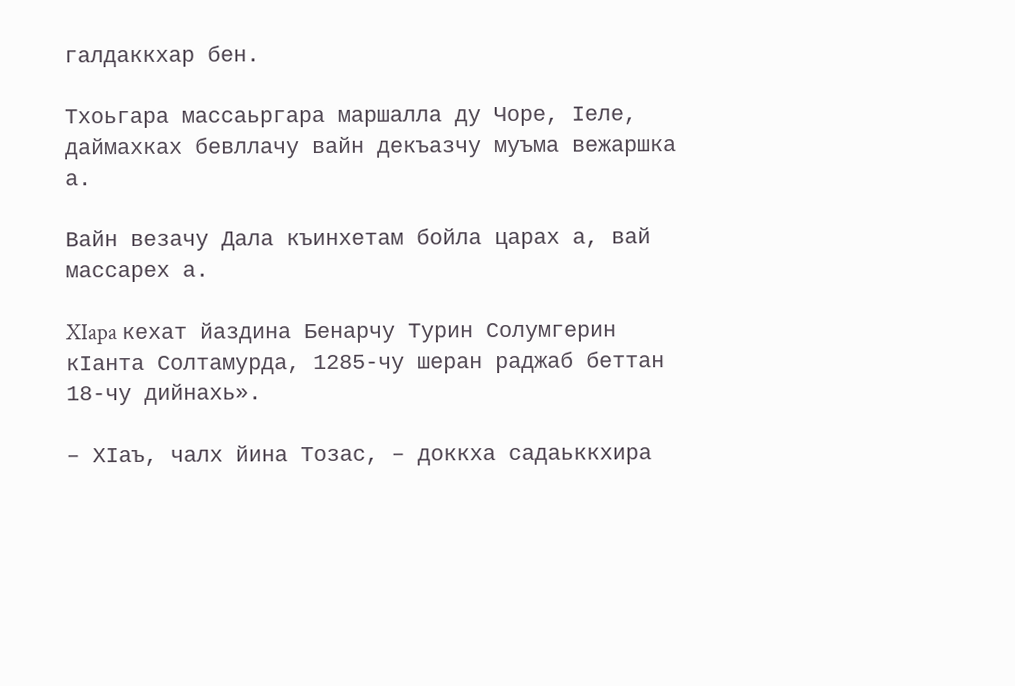галдаккхар бен.

Тхоьгара массаьргара маршалла ду Чоре, Iеле, даймахках бевллачу вайн декъазчу муъма вежаршка а.

Вайн везачу Дала къинхетам бойла царах а, вай массарех а.

XIapa кехат йаздина Бенарчу Турин Солумгерин кIанта Солтамурда, 1285-чу шеран раджаб беттан 18-чу дийнахь».

– ХIаъ, чалх йина Тозас, – доккха садаьккхира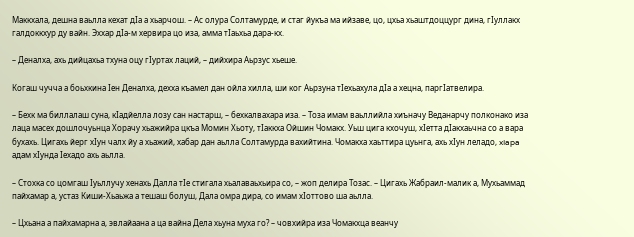Маккхала, дешна ваьлла кехат дIа а хьарчош. – Ас олура Солтамурде, и стаг йукъа ма ийзаве, цо, цхьа хьаштдоццург дина, гIуллакх галдоккхур ду вайн. Эххар дIа-м хервира цо иза, амма тIаьхьа дара-кх.

– Деналха, ахь дийцахьа тхуна оцу гIуртах лаций, – дийхира Аьрзус хьеше.

Когаш чучча а боьхкина Iен Деналха, дехха къамел дан ойла хилла, ши ког Аьрзуна тIехьахула дIа а хецна, паргIатвелира.

– Бехк ма биллалаш суна, кIадйелла лозу сан настарш, – бехкалвахара иза. – Тоза имам ваьллийла хиъначу Веданарчу полконако иза лаца масех дошлочуьнца Хорачу хьажийра цкъа Момин Хьоту, тIаккха Ойшин Чомакх. Уьш цига кхочуш, хIетта дIакхаьчна со а вара бухахь. Цигахь йерг хIун чалх йу а хьажий, хабар дан аьлла Солтамурда вахийтина. Чомакха хаьттира цуьнга, ахь хIун леладо, xIapa адам хIунда Iехадо ахь аьлла.

– Стохка со цомгаш Iуьллучу хенахь Далла тIе стигала хьалаваьхьира со, – жоп делира Тозас. – Цигахь Жабраил-малик а, Мухьаммад пайхамар а, устаз Киши-Хьаьжа а тешаш болуш, Дала омра дира, со имам хIоттово ша аьлла.

– Цхьана а пайхамарна а, эвлайаана а ца вайна Дела хьуна муха го? – човхийра иза Чомакхца веанчу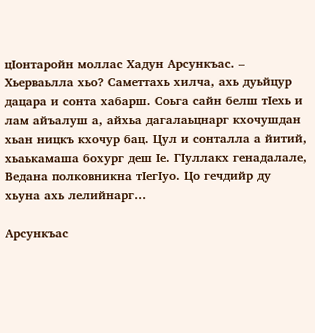цIонтаройн моллас Хадун Арсункъас. – Хьерваьлла хьо? Саметтахь хилча, ахь дуьйцур дацара и сонта хабарш. Соьга сайн белш тIехь и лам айъалуш а, айхьа дагалаьцнарг кхочушдан хьан ницкъ кхочур бац. Цул и сонталла а йитий, хьаькамаша бохург деш Iе. ГIуллакх генадалале, Ведана полковникна тIегIуo. Цо гечдийр ду хьуна ахь лелийнарг…

Арсункъас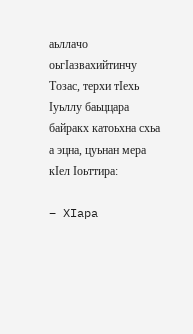аьллачо оьгIазвахийтинчу Тозас, терхи тIехь Iуьллу баьццара байракх катоьхна схьа а эцна, цуьнан мера кIел Iоьттира:

– XIapa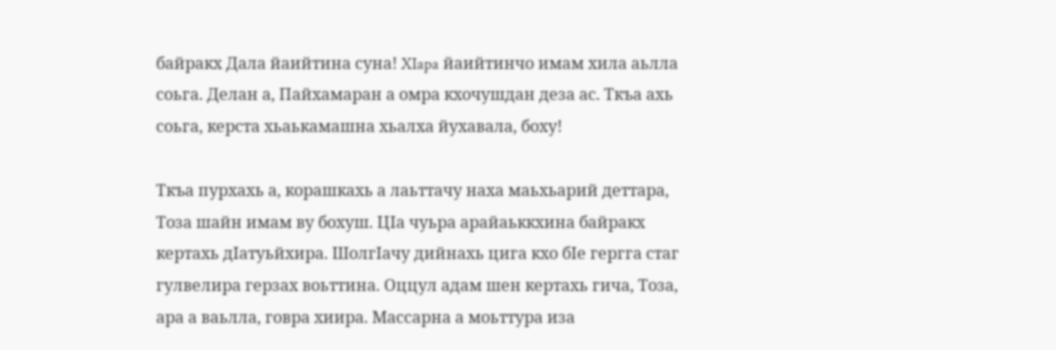байракх Дала йаийтина суна! XIapa йаийтинчо имам хила аьлла соьга. Делан а, Пайхамаран а омра кхочушдан деза ас. Ткъа ахь соьга, керста хьаькамашна хьалха йухавала, боху!

Ткъа пурхахь а, корашкахь а лаьттачу наха маьхьарий деттара, Тоза шайн имам ву бохуш. ЦIа чуьра арайаьккхина байракх кертахь дIатуьйхира. ШолгIачу дийнахь цига кхо бIе гергга стаг гулвелира герзах воьттина. Оццул адам шен кертахь гича, Тоза, ара а ваьлла, говра хиира. Массарна а моьттура иза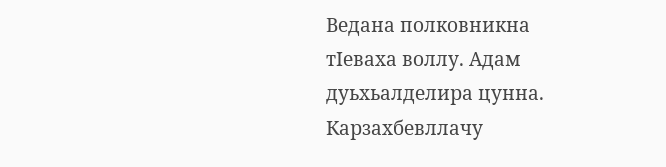Ведана полковникна тIеваха воллу. Адам дуьхьалделира цунна. Карзахбевллачу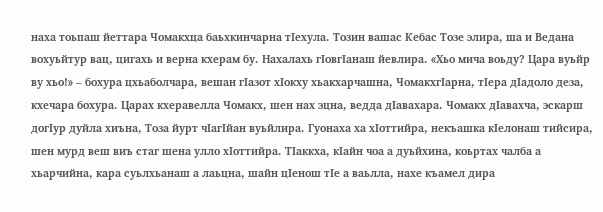наха тоьпаш йеттара Чомакхца баьхкинчарна тIехула. Тозин вашас Кебас Тозе элира, ша и Ведана вохуьйтур вац, цигахь и верна кхерам бу. Нахалахь гIовгIанаш йевлира. «Хьо мича воьду? Цара вуьйр ву хьо!» – бохура цхьаболчара, вешан гIазот хIокху хьакхарчашна, ЧомакхгIарна, тIера дIадоло деза, кхечара бохура. Царах кхеравелла Чомакх, шен нах эцна, ведда дIавахара. Чомакх дIавахча, эскарш догIур дуйла хиъна, Тоза йурт чIагIйан вуьйлира. Гуонаха ха хIоттийра, некъашка кIелонаш тийсира, шен мурд веш виъ стаг шена улло хIоттийра. ТIаккха, кIайн чоа а дуьйхина, коьртах чалба а хьарчийна, кара суьлхьанаш а лаьцна, шайн цIенош тIе а ваьлла, нахе къамел дира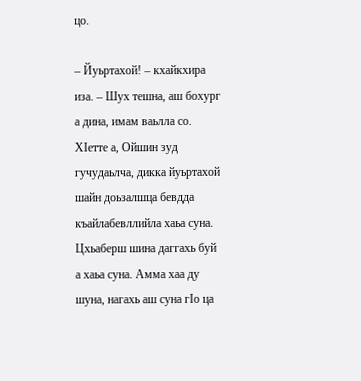цо.

– Йуьртахой! – кхайкхира иза. – Шух тешна, аш бохург а дина, имам ваьлла со. ХIетте а, Ойшин зуд гучудаьлча, дикка йуьртахой шайн доьзалшца бевдда къайлабевллийла хаьа суна. Цхьаберш шина даггахь буй а хаьа суна. Амма хаа ду шуна, нагахь аш суна гIo ца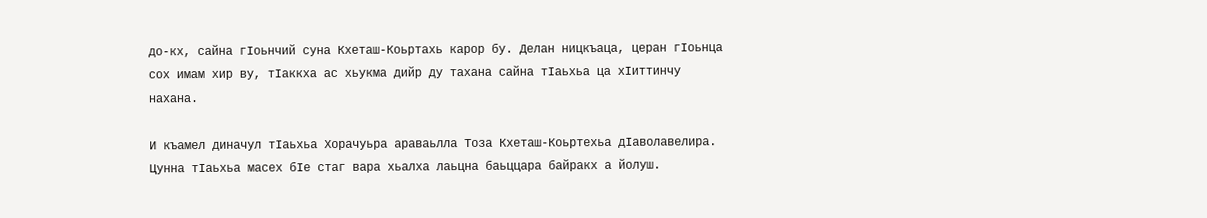до-кх, сайна гIоьнчий суна Кхеташ-Коьртахь карор бу. Делан ницкъаца, церан гIоьнца сох имам хир ву, тIаккха ас хьукма дийр ду тахана сайна тIаьхьа ца хIиттинчу нахана.

И къамел диначул тIаьхьа Хорачуьра араваьлла Тоза Кхеташ-Коьртехьа дIаволавелира. Цунна тIаьхьа масех бIе стаг вара хьалха лаьцна баьццара байракх а йолуш.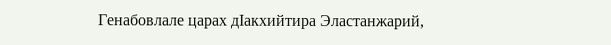Генабовлале царах дIакхийтира Эластанжарий,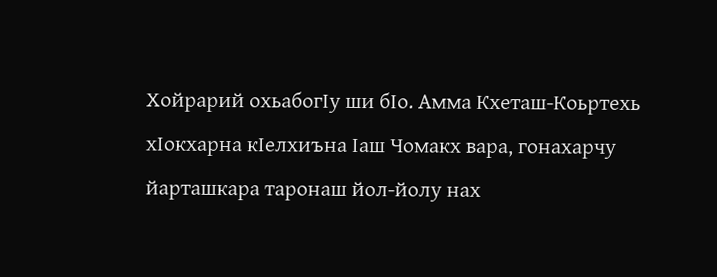Хойрарий охьабогIу ши бIо. Амма Кхеташ-Коьртехь хIокхарна кIелхиъна Iаш Чомакх вара, гонахарчу йарташкара таронаш йол-йолу нах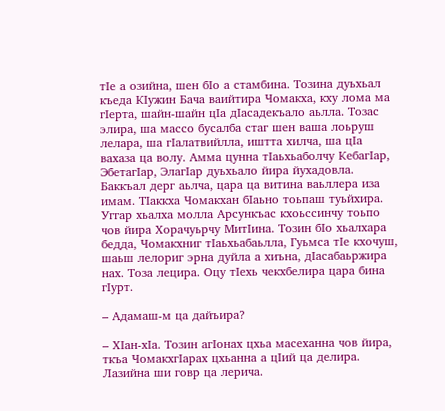тIе а озийна, шен бIо а стамбина. Тозина дуьхьал къеда КIужин Бача ваийтира Чомакха, кху лома ма гIерта, шайн-шайн цIа дIасадекъало аьлла. Тозас элира, ша массо бусалба стаг шен ваша лоьруш лелара, ша гIалатвийлла, иштта хилча, ша цIа вахаза ца волу. Амма цунна тIаьхьаболчу КебагIар, ЭбетагIар, ЭлагIар дуьхьало йира йухадовла. Баккъал дерг аьлча, цара ца витина ваьллера иза имам. ТIаккха Чомакхан бIаьно тоьпаш туьйхира. Уггар хьалха молла Арсункъас кхоьссинчу тоьпо чов йира Хорачуьрчу МитIина. Тозин бIо хьалхара бедда, Чомакхниг тIаьхьабаьлла, Гуьмса тIе кхочуш, шаьш лелориг эрна дуйла а хиъна, дIасабаьржира нах. Тоза лецира. Оцу тIехь чекхбелира цара бина гIурт.

– Адамаш-м ца дайъира?

– ХIан-хIа. Тозин агIонах цхьа масеханна чов йира, ткъа ЧомакхгIарах цхьанна а цIий ца делира. Лазийна ши говр ца лерича.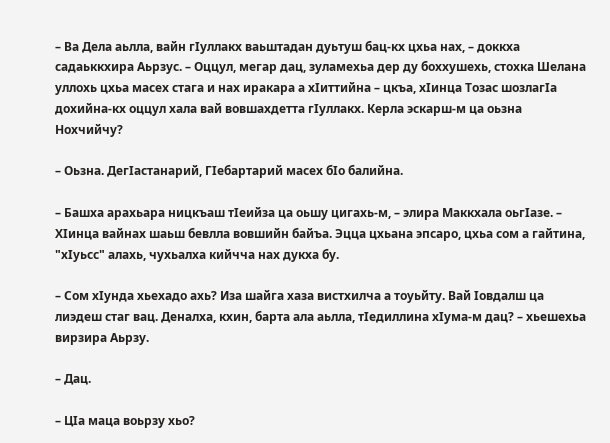– Ва Дела аьлла, вайн гIуллакх ваьштадан дуьтуш бац-кх цхьа нах, – доккха садаьккхира Аьрзус. – Оццул, мегар дац, зуламехьа дер ду боххушехь, стохка Шелана уллохь цхьа масех стага и нах иракара а хIиттийна – цкъа, хIинца Тозас шозлагIа дохийна-кх оццул хала вай вовшахдетта гIуллакх. Керла эскарш-м ца оьзна Нохчийчу?

– Оьзна. ДегIастанарий, ГIебартарий масех бIо балийна.

– Башха арахьара ницкъаш тIеийза ца оьшу цигахь-м, – элира Маккхала оьгIазе. – ХIинца вайнах шаьш бевлла вовшийн байъа. Эцца цхьана эпсаро, цхьа сом а гайтина, "хIуьсс" алахь, чухьалха кийчча нах дукха бу.

– Сом хIунда хьехадо ахь? Иза шайга хаза вистхилча а тоуьйту. Вай Iовдалш ца лиэдеш стаг вац. Деналха, кхин, барта ала аьлла, тIедиллина хIума-м дац? – хьешехьа вирзира Аьрзу.

– Дац.

– ЦIа маца воьрзу хьо?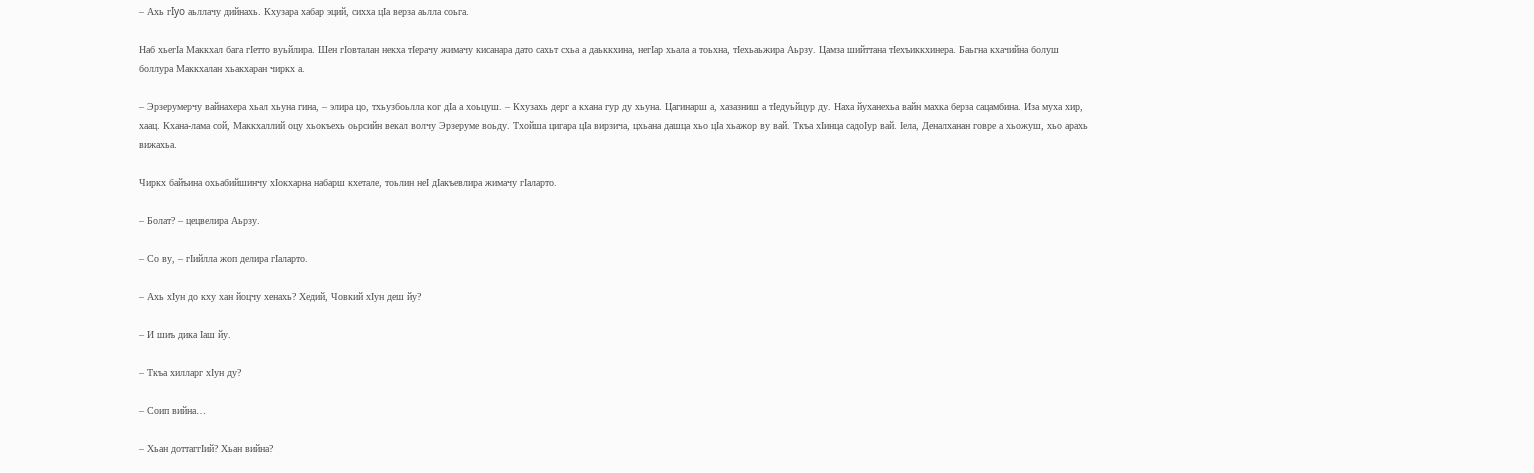– Ахь гIyo аьллачу дийнахь. Кхузара хабар эций, сихха цIа верза аьлла соьга.

Наб хьегIа Маккхал бага гIетто вуьйлира. Шен гIовталан некха тIерачу жимачу кисанара дато сахьт схьа а даьккхина, негIар хьала а тоьхна, тIехьаьжира Аьрзу. Цамза шийттана тIехъиккхинера. Баьгна кхачийна болуш боллура Маккхалан хьакхаран чиркх а.

– Эрзерумерчу вайнахера хьал хьуна гина, – элира цо, тхьузбоьлла ког дIа а хоьцуш. – Кхузахь дерг а кхана гур ду хьуна. Цагинарш а, хазазниш а тIедуьйцур ду. Наха йуханехьа вайн махка берза сацамбина. Иза муха хир, хаац. Кхана-лама сой, Маккхаллий оцу хьокъехь оьрсийн векал волчу Эрзеруме воьду. Тхойша цигара цIа вирзича, цхьана дашца хьо цIа хьажор ву вай. Ткъа хIинца садоIур вай. Iела, Деналханан говре а хьожуш, хьо арахь вижахьа.

Чиркх байъина охьабийшинчу хIокхарна набарш кхетале, тоьлин неI дIакъевлира жимачу гIаларто.

– Болат? – цецвелира Аьрзу.

– Со ву, – гIийлла жоп делира гIаларто.

– Ахь хIун до кху хан йоцчу хенахь? Хедий, Човкий хIун деш йу?

– И шиъ дика Iаш йу.

– Ткъа хилларг хIун ду?

– Соип вийна…

– Хьан доттаггIий? Хьан вийна?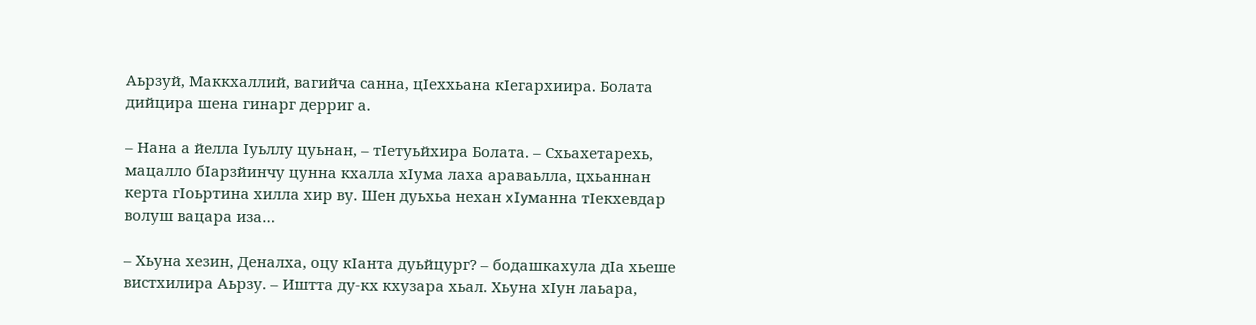Аьрзуй, Маккхаллий, вагийча санна, цIеххьана кIегархиира. Болата дийцира шена гинарг дерриг а.

– Нана а йелла Iуьллу цуьнан, – тIетуьйхира Болата. – Схьахетарехь, мацалло бIарзйинчу цунна кхалла хIума лаха араваьлла, цхьаннан керта гIоьртина хилла хир ву. Шен дуьхьа нехан xIyманна тIекхевдар волуш вацара иза…

– Хьуна хезин, Деналха, оцу кIанта дуьйцург? – бодашкахула дIа хьеше вистхилира Аьрзу. – Иштта ду-кх кхузара хьал. Хьуна хIун лаьара,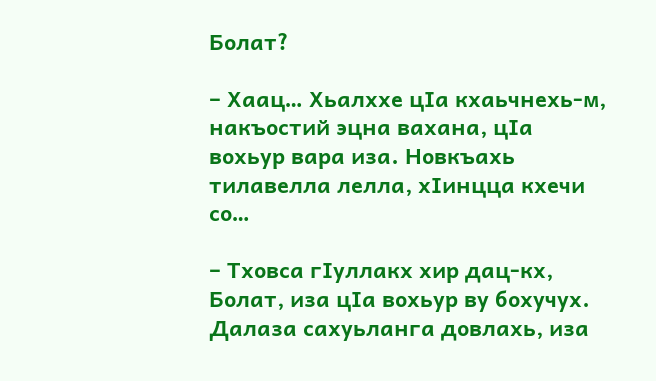Болат?

– Хаац… Хьалххе цIа кхаьчнехь-м, накъостий эцна вахана, цIа вохьур вара иза. Новкъахь тилавелла лелла, хIинцца кхечи со…

– Тховса гIуллакх хир дац-кх, Болат, иза цIа вохьур ву бохучух. Далаза сахуьланга довлахь, иза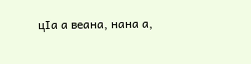цIа а веана, нана а,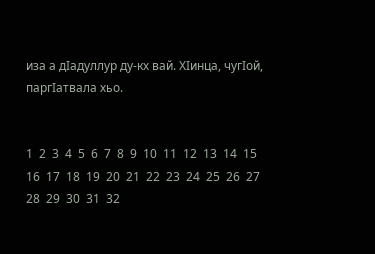иза а дIадуллур ду-кх вай. ХIинца, чугIой, паргIатвала хьо.


1  2  3  4  5  6  7  8  9  10  11  12  13  14  15  16  17  18  19  20  21  22  23  24  25  26  27  28  29  30  31  32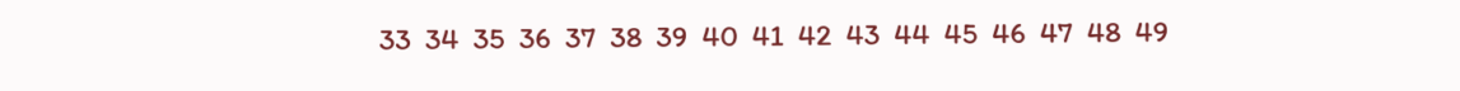33  34  35  36  37  38  39  40  41  42  43  44  45  46  47  48  49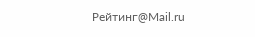Рейтинг@Mail.ru